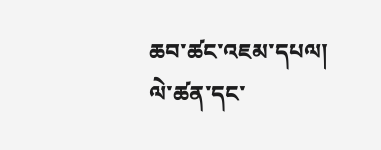ཆབ་ཚང་འཇམ་དཔལ།
ལེ་ཚན་དང་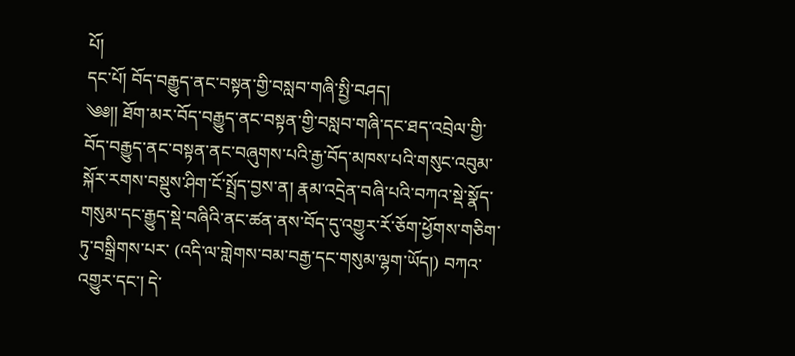པོ།
དང་པོ། བོད་བརྒྱུད་ནང་བསྟན་གྱི་བསླབ་གཞི་སྤྱི་བཤད།
༄༅།། ཐོག་མར་བོད་བརྒྱུད་ནང་བསྟན་གྱི་བསླབ་གཞི་དང་ཐད་འབྲེལ་གྱི་བོད་བརྒྱུད་ནང་བསྟན་ནང་བཞུགས་པའི་རྒྱ་བོད་མཁས་པའི་གསུང་འབུམ་སྐོར་རགས་བསྡུས་ཤིག་ངོ་སྤྲོད་བྱས་ན། རྣམ་འདྲེན་བཞི་པའི་བཀའ་སྡེ་སྣོད་གསུམ་དང་རྒྱུད་སྡེ་བཞིའི་ནང་ཚན་ནས་བོད་དུ་འགྱུར་རོ་ཅོག་ཕྱོགས་གཅིག་ཏུ་བསྒྲིགས་པར་ (འདི་ལ་གླེགས་བམ་བརྒྱ་དང་གསུམ་ལྷག་ཡོད།) བཀའ་འགྱུར་དང་། དེ་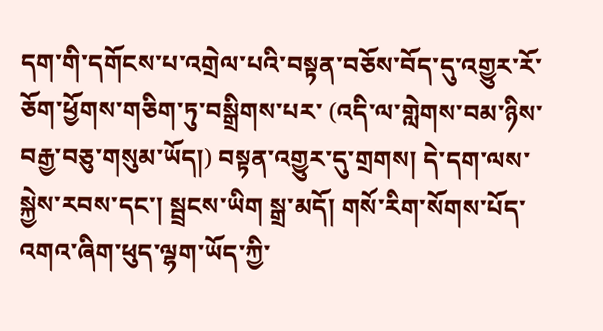དག་གི་དགོངས་པ་འགྲེལ་པའི་བསྟན་བཅོས་བོད་དུ་འགྱུར་རོ་ཅོག་ཕྱོགས་གཅིག་ཏུ་བསྒྲིགས་པར་ (འདི་ལ་གླེགས་བམ་ཉིས་བརྒྱ་བཅུ་གསུམ་ཡོད།) བསྟན་འགྱུར་དུ་གྲགས། དེ་དག་ལས་སྐྱེས་རབས་དང་། སྦྲངས་ཡིག སྒྲ་མདོ། གསོ་རིག་སོགས་པོད་འགའ་ཞིག་ཕུད་ལྷག་ཡོད་ཀྱི་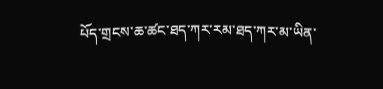པོད་གྲངས་ཆ་ཚང་ཐད་ཀར་རམ་ཐད་ཀར་མ་ཡིན་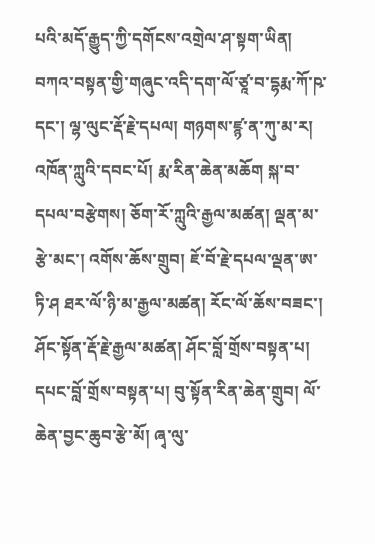པའི་མདོ་རྒྱུད་ཀྱི་དགོངས་འགྲེལ་ཤ་སྟག་ཡིན།
བཀའ་བསྟན་གྱི་གཞུང་འདི་དག་ལོ་ཙཱ་བ་དྷརྨ་ཀོ་ཥ་དང་། ལྷ་ལུང་རྡོ་རྗེ་དཔལ། གཉགས་ཛྙ་ན་ཀུ་མ་ར། འཁོན་ཀླུའི་དབང་པོ། རྨ་རིན་ཆེན་མཆོག སྐ་བ་དཔལ་བརྩེགས། ཅོག་རོ་ཀླུའི་རྒྱལ་མཚན། ལྡན་མ་རྩེ་མང་། འགོས་ཆོས་གྲུབ། ཇོ་བོ་རྗེ་དཔལ་ལྡན་ཨ་ཏི་ཤ ཐར་ལོ་ཉི་མ་རྒྱལ་མཚན། རོང་ལོ་ཆོས་བཟང་། ཤོང་སྟོན་རྡོ་རྗེ་རྒྱལ་མཚན། ཤོང་བློ་གྲོས་བསྟན་པ། དཔང་བློ་གྲོས་བསྟན་པ། བུ་སྟོན་རིན་ཆེན་གྲུབ། ལོ་ཆེན་བྱང་ཆུབ་རྩེ་མོ། ཞྭ་ལུ་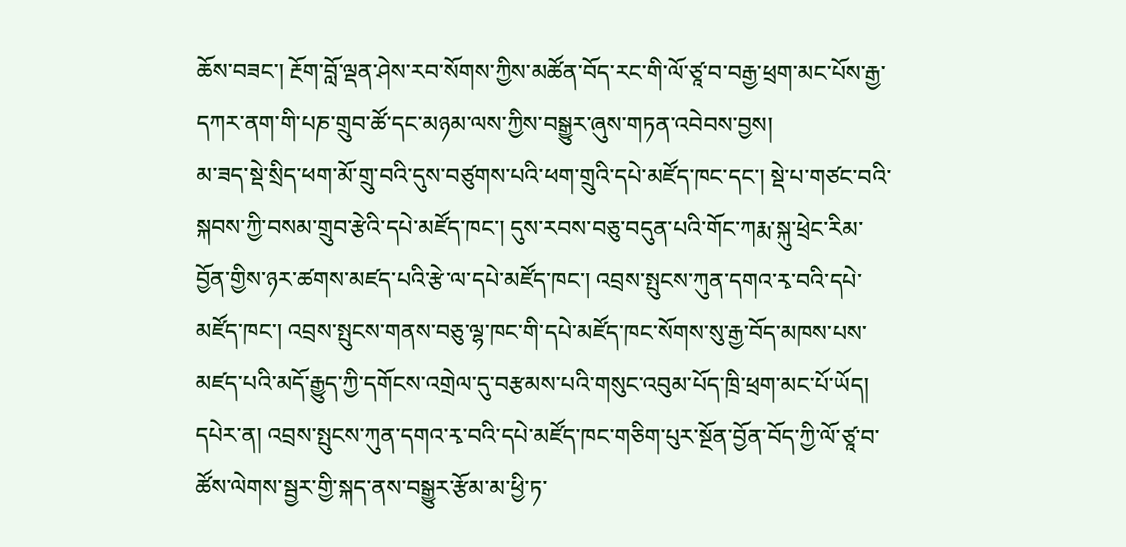ཆོས་བཟང་། རྔོག་བློ་ལྡན་ཤེས་རབ་སོགས་ཀྱིས་མཚོན་བོད་རང་གི་ལོ་ཙཱ་བ་བརྒྱ་ཕྲག་མང་པོས་རྒྱ་དཀར་ནག་གི་པཎ་གྲུབ་ཚོ་དང་མཉམ་ལས་ཀྱིས་བསྒྱུར་ཞུས་གཏན་འབེབས་བྱས།
མ་ཟད་སྡེ་སྲིད་ཕག་མོ་གྲུ་བའི་དུས་བཙུགས་པའི་ཕག་གྲུའི་དཔེ་མཛོད་ཁང་དང་། སྡེ་པ་གཙང་བའི་སྐབས་ཀྱི་བསམ་གྲུབ་རྩེའི་དཔེ་མཛོད་ཁང་། དུས་རབས་བཅུ་བདུན་པའི་གོང་ཀརྨ་སྐུ་ཕྲེང་རིམ་བྱོན་གྱིས་ཉར་ཚགས་མཛད་པའི་རྩེ་ལ་དཔེ་མཛོད་ཁང་། འབྲས་སྤུངས་ཀུན་དགའ་རྭ་བའི་དཔེ་མཛོད་ཁང་། འབྲས་སྤུངས་གནས་བཅུ་ལྷ་ཁང་གི་དཔེ་མཛོད་ཁང་སོགས་སུ་རྒྱ་བོད་མཁས་པས་མཛད་པའི་མདོ་རྒྱུད་ཀྱི་དགོངས་འགྲེལ་དུ་བརྩམས་པའི་གསུང་འབུམ་པོད་ཁྲི་ཕྲག་མང་པོ་ཡོད། དཔེར་ན། འབྲས་སྤུངས་ཀུན་དགའ་རྭ་བའི་དཔེ་མཛོད་ཁང་གཅིག་པུར་སྔོན་བྱོན་བོད་ཀྱི་ལོ་ཙཱ་བ་ཚོས་ལེགས་སྦྱར་གྱི་སྐད་ནས་བསྒྱུར་རྩོམ་མ་ཕྱི་ཏ་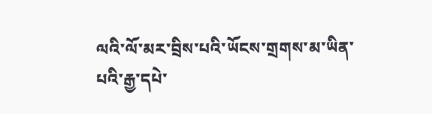ལའི་ལོ་མར་བྲིས་པའི་ཡོངས་གྲགས་མ་ཡིན་པའི་རྒྱ་དཔེ་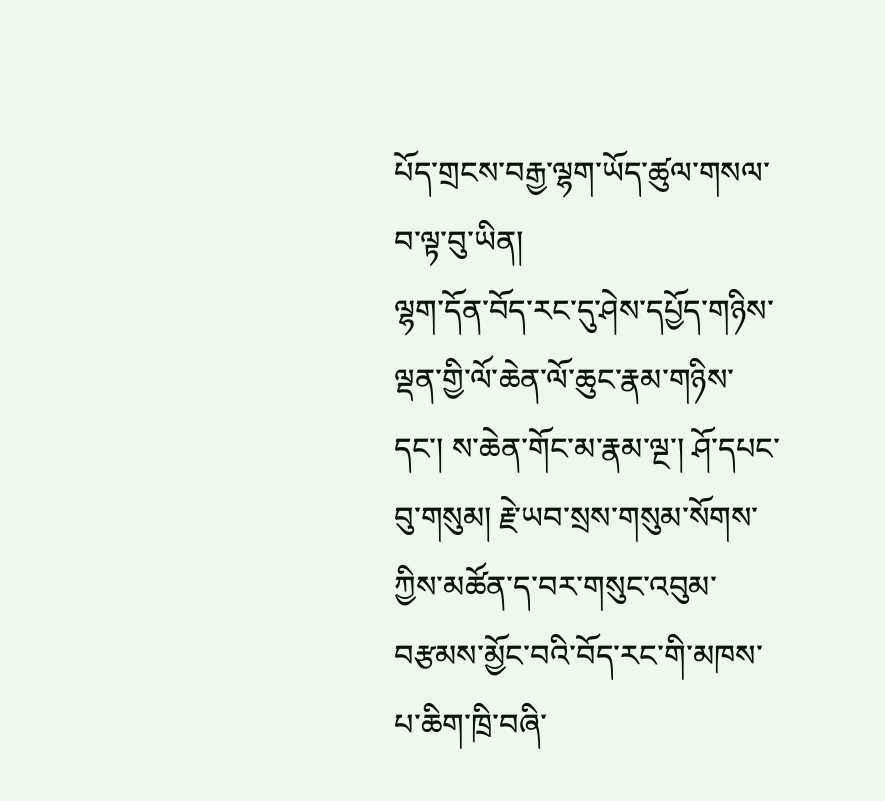པོད་གྲངས་བརྒྱ་ལྷག་ཡོད་ཚུལ་གསལ་བ་ལྟ་བུ་ཡིན།
ལྷག་དོན་བོད་རང་དུ་ཤེས་དཔྱོད་གཉིས་ལྡན་གྱི་ལོ་ཆེན་ལོ་ཆུང་རྣམ་གཉིས་དང་། ས་ཆེན་གོང་མ་རྣམ་ལྔ་། ཤོ་དཔང་བུ་གསུམ། རྗེ་ཡབ་སྲས་གསུམ་སོགས་ཀྱིས་མཚོན་ད་བར་གསུང་འབུམ་བརྩམས་མྱོང་བའི་བོད་རང་གི་མཁས་པ་ཆིག་ཁྲི་བཞི་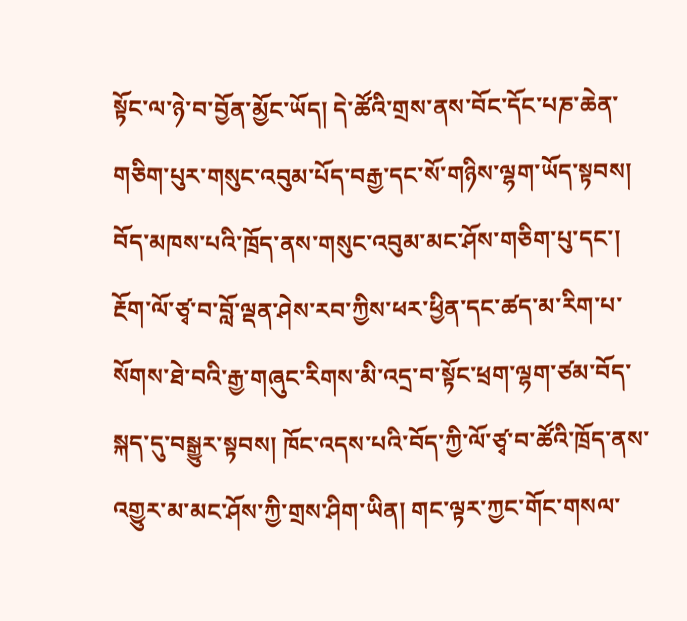སྟོང་ལ་ཉེ་བ་བྱོན་མྱོང་ཡོད། དེ་ཚོའི་གྲས་ནས་བོང་དོང་པཎ་ཆེན་གཅིག་པུར་གསུང་འབུམ་པོད་བརྒྱ་དང་སོ་གཉིས་ལྷག་ཡོད་སྟབས། བོད་མཁས་པའི་ཁྲོད་ནས་གསུང་འབུམ་མང་ཤོས་གཅིག་པུ་དང་། རྔོག་ལོ་ཙྭ་བ་བློ་ལྡན་ཤེས་རབ་ཀྱིས་ཕར་ཕྱིན་དང་ཚད་མ་རིག་པ་སོགས་ཐེ་བའི་རྒྱ་གཞུང་རིགས་མི་འདྲ་བ་སྟོང་ཕྲག་ལྷག་ཙམ་བོད་སྐད་དུ་བསྒྱུར་སྟབས། ཁོང་འདས་པའི་བོད་ཀྱི་ལོ་ཙྭ་བ་ཚོའི་ཁྲོད་ནས་འགྱུར་མ་མང་ཤོས་ཀྱི་གྲས་ཤིག་ཡིན། གང་ལྟར་ཀྱང་གོང་གསལ་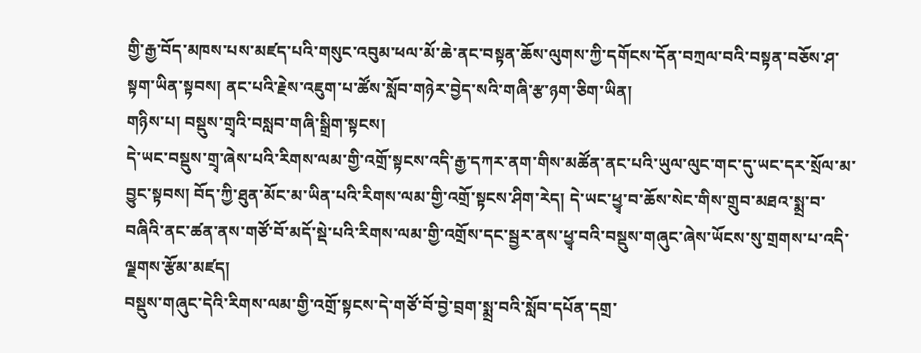གྱི་རྒྱ་བོད་མཁས་པས་མཛད་པའི་གསུང་འབུམ་ཕལ་མོ་ཆེ་ནང་བསྟན་ཆོས་ལུགས་ཀྱི་དགོངས་དོན་བཀྲལ་བའི་བསྟན་བཅོས་ཤ་སྟག་ཡིན་སྟབས། ནང་པའི་རྗེས་འཇུག་པ་ཚོས་སློབ་གཉེར་བྱེད་སའི་གཞི་རྩ་ཉག་ཅིག་ཡིན།
གཉིས་པ། བསྡུས་གྲྭའི་བསླབ་གཞི་སྒྲིག་སྟངས།
དེ་ཡང་བསྡུས་གྲྭ་ཞེས་པའི་རིགས་ལམ་གྱི་འགྲོ་སྟངས་འདི་རྒྱ་དཀར་ནག་གིས་མཚོན་ནང་པའི་ཡུལ་ལུང་གང་དུ་ཡང་དར་སྲོལ་མ་བྱུང་སྟབས། བོད་ཀྱི་ཐུན་མོང་མ་ཡིན་པའི་རིགས་ལམ་གྱི་འགྲོ་སྟངས་ཤིག་རེད། དེ་ཡང་ཕྱྭ་བ་ཆོས་སེང་གིས་གྲུབ་མཐའ་སྨྲ་བ་བཞིའི་ནང་ཚན་ནས་གཙོ་བོ་མདོ་སྡེ་པའི་རིགས་ལམ་གྱི་འགྲོས་དང་སྦྱར་ནས་ཕྱྭ་བའི་བསྡུས་གཞུང་ཞེས་ཡོངས་སུ་གྲགས་པ་འདི་ལྗགས་རྩོམ་མཛད།
བསྡུས་གཞུང་དེའི་རིགས་ལམ་གྱི་འགྲོ་སྟངས་དེ་གཙོ་བོ་བྱེ་བྲག་སྨྲ་བའི་སློབ་དཔོན་དགྲ་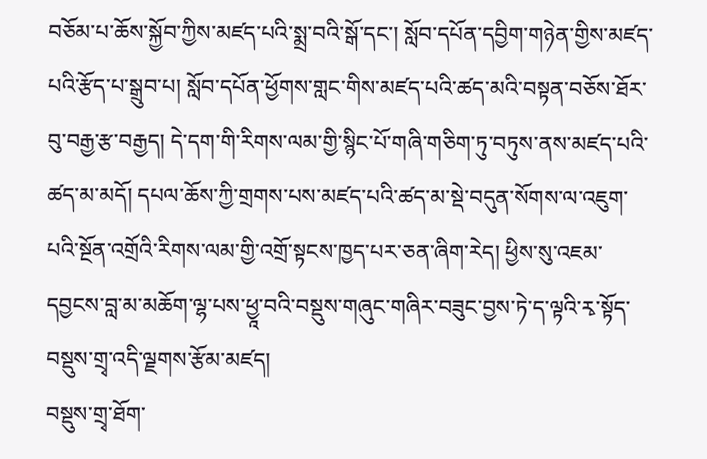བཅོམ་པ་ཆོས་སྐྱོབ་ཀྱིས་མཛད་པའི་སྨྲ་བའི་སྒོ་དང་། སློབ་དཔོན་དབྱིག་གཉེན་གྱིས་མཛད་པའི་རྩོད་པ་སྒྲུབ་པ། སློབ་དཔོན་ཕྱོགས་གླང་གིས་མཛད་པའི་ཚད་མའི་བསྟན་བཅོས་ཐོར་བུ་བརྒྱ་རྩ་བརྒྱད། དེ་དག་གི་རིགས་ལམ་གྱི་སྙིང་པོ་གཞི་གཅིག་ཏུ་བཏུས་ནས་མཛད་པའི་ཚད་མ་མདོ། དཔལ་ཆོས་ཀྱི་གྲགས་པས་མཛད་པའི་ཚད་མ་སྡེ་བདུན་སོགས་ལ་འཇུག་པའི་སྔོན་འགྲོའི་རིགས་ལམ་གྱི་འགྲོ་སྟངས་ཁྱད་པར་ཅན་ཞིག་རེད། ཕྱིས་སུ་འཇམ་དབྱངས་བླ་མ་མཆོག་ལྷ་པས་ཕྱཱ་བའི་བསྡུས་གཞུང་གཞིར་བཟུང་བྱས་ཏེ་ད་ལྟའི་རྭ་སྟོད་བསྡུས་གྲྭ་འདི་ལྗགས་རྩོམ་མཛད།
བསྡུས་གྲྭ་ཐོག་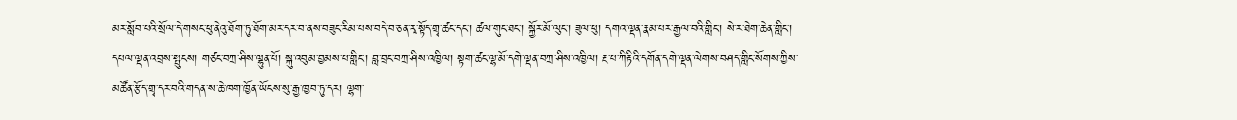མར་སློབ་པའི་སྲོལ་དེ་གསང་ཕུ་ནེའུ་ཐོག་ཏུ་ཐོག་མར་དར་བ་ནས་བཟུང་རིམ་པས་བདེ་བ་ཅན་རྭ་སྟོད་གྲྭ་ཚང་དང་། ཚལ་གུང་ཐང་། སྐྱོར་མོ་ལུང་། ཟུལ་ཕུ། དགའ་ལྡན་རྣམ་པར་རྒྱལ་བའི་གླིང་། སེ་ར་ཐེག་ཆེན་གླིང་། དཔལ་ལྡན་འབྲས་སྤུངས། གཙང་བཀྲ་ཤིས་ལྷུན་པོ། སྐུ་འབུམ་བྱམས་པ་གླིང་། བླ་བྲང་བཀྲ་ཤིས་འཁྱིལ། སྟག་ཚང་ལྷ་མོ་དགེ་ལྡན་བཀྲ་ཤིས་འཁྱིལ། རྔ་པ་ཀིརྟིའི་དགོན་དགེ་ལྡན་ལེགས་བཤད་གླིང་སོགས་ཀྱིས་མཚོན་རྩོད་གྲྭ་དར་བའི་གདན་ས་ཆེ་ཁག་ཁྱོན་ཡོངས་སུ་རྒྱ་ཁྱབ་ཏུ་དར། ལྷག་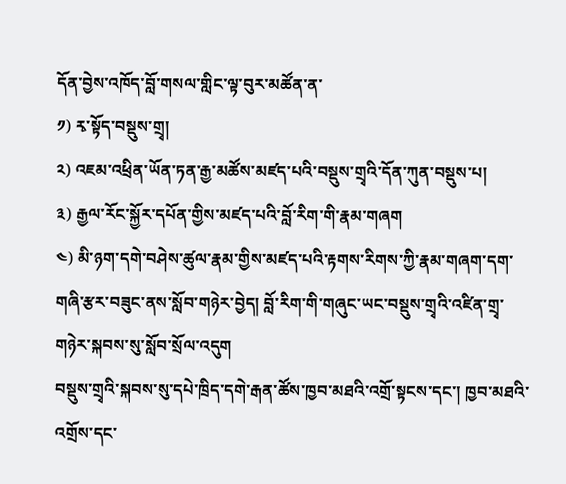དོན་བྱེས་འཁོད་བློ་གསལ་གླིང་ལྟ་བུར་མཚོན་ན་
༡) རྭ་སྟོད་བསྡུས་གྲྭ།
༢) འཇམ་འཕྲིན་ཡོན་ཏན་རྒྱ་མཚོས་མཛད་པའི་བསྡུས་གྲྭའི་དོན་ཀུན་བསྡུས་པ།
༣) རྒྱལ་རོང་སྐྱོར་དཔོན་གྱིས་མཛད་པའི་བློ་རིག་གི་རྣམ་གཞག
༤) མི་ཉག་དགེ་བཤེས་ཚུལ་རྣམ་གྱིས་མཛད་པའི་རྟགས་རིགས་ཀྱི་རྣམ་གཞག་དག་གཞི་རྩར་བཟུང་ནས་སློབ་གཉེར་བྱེད། བློ་རིག་གི་གཞུང་ཡང་བསྡུས་གྲྭའི་འཛིན་གྲྭ་གཉེར་སྐབས་སུ་སློབ་སྲོལ་འདུག
བསྡུས་གྲྭའི་སྐབས་སུ་དཔེ་ཁྲིད་དགེ་རྒན་ཚོས་ཁྱབ་མཐའི་འགྲོ་སྟངས་དང་། ཁྱབ་མཐའི་འགྲོས་དང་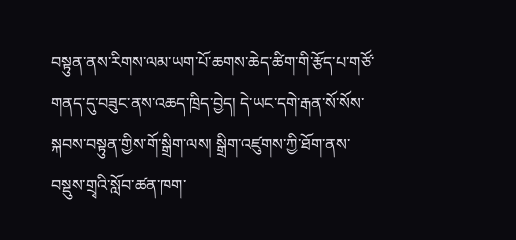བསྟུན་ནས་རིགས་ལམ་ཡག་པོ་ཆགས་ཆེད་ཚིག་གི་རྩོད་པ་གཙོ་གནད་དུ་བཟུང་ནས་འཆད་ཁྲིད་བྱེད། དེ་ཡང་དགེ་རྒན་སོ་སོས་སྐབས་བསྟུན་གྱིས་གོ་སྒྲིག་ལས། སྒྲིག་འཛུགས་ཀྱི་ཐོག་ནས་བསྡུས་གྲྭའི་སློབ་ཚན་ཁག་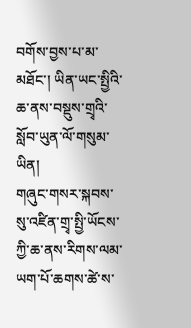བགོས་བྱས་པ་མ་མཐོང་། ཡིན་ཡང་སྤྱིའི་ཆ་ནས་བསྡུས་གྲྭའི་སློབ་ཡུན་ལོ་གསུམ་ཡིན།
གཞུང་གསར་སྐབས་སུ་འཛིན་གྲྭ་སྤྱི་ཡོངས་ཀྱི་ཆ་ནས་རིགས་ལམ་ཡག་པོ་ཆགས་ཚེ་ས་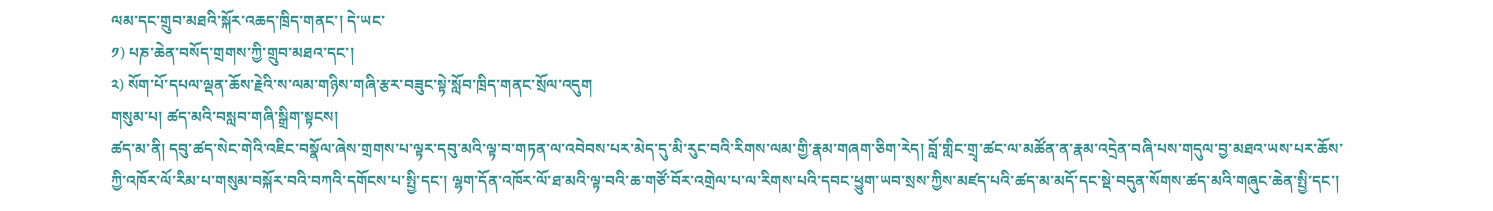ལམ་དང་གྲུབ་མཐའི་སྐོར་འཆད་ཁྲིད་གནང་། དེ་ཡང་
༡) པཎ་ཆེན་བསོད་གྲགས་ཀྱི་གྲུབ་མཐའ་དང་།
༢) སོག་པོ་དཔལ་ལྡན་ཆོས་རྗེའི་ས་ལམ་གཉིས་གཞི་རྩར་བཟུང་སྟེ་སློབ་ཁྲིད་གནང་སྲོལ་འདུག
གསུམ་པ། ཚད་མའི་བསླབ་གཞི་སྒྲིག་སྟངས།
ཚད་མ་ནི། དབུ་ཚད་སེང་གེའི་འཇིང་བསྣོལ་ཞེས་གྲགས་པ་ལྟར་དབུ་མའི་ལྟ་བ་གཏན་ལ་འབེབས་པར་མེད་དུ་མི་རུང་བའི་རིགས་ལམ་གྱི་རྣམ་གཞག་ཅིག་རེད། བློ་གླིང་གྲྭ་ཚང་ལ་མཚོན་ན་རྣམ་འདྲེན་བཞི་པས་གདུལ་བྱ་མཐའ་ཡས་པར་ཆོས་ཀྱི་འཁོར་ལོ་རིམ་པ་གསུམ་བསྐོར་བའི་བཀའི་དགོངས་པ་སྤྱི་དང་། ལྷག་དོན་འཁོར་ལོ་ཐ་མའི་ལྟ་བའི་ཆ་གཙོ་བོར་འགྲེལ་པ་ལ་རིགས་པའི་དབང་ཕྱུག་ཡབ་སྲས་ཀྱིས་མཛད་པའི་ཚད་མ་མདོ་དང་སྡེ་བདུན་སོགས་ཚད་མའི་གཞུང་ཆེན་སྤྱི་དང་།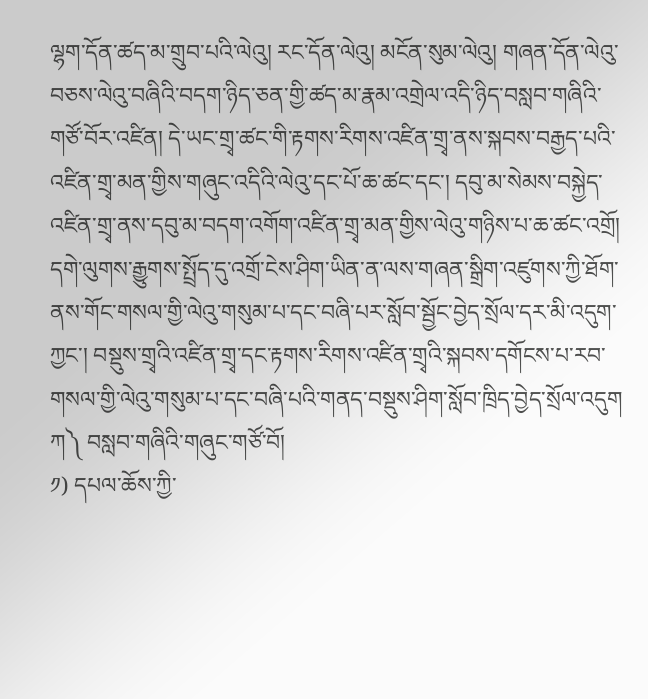ལྷག་དོན་ཚད་མ་གྲུབ་པའི་ལེའུ། རང་དོན་ལེའུ། མངོན་སུམ་ལེའུ། གཞན་དོན་ལེའུ་བཅས་ལེའུ་བཞིའི་བདག་ཉིད་ཅན་གྱི་ཚད་མ་རྣམ་འགྲེལ་འདི་ཉིད་བསླབ་གཞིའི་གཙོ་བོར་འཛིན། དེ་ཡང་གྲྭ་ཚང་གི་རྟགས་རིགས་འཛིན་གྲྭ་ནས་སྐབས་བརྒྱད་པའི་འཛིན་གྲྭ་མན་གྱིས་གཞུང་འདིའི་ལེའུ་དང་པོ་ཆ་ཚང་དང་། དབུ་མ་སེམས་བསྐྱེད་འཛིན་གྲྭ་ནས་དབུ་མ་བདག་འགོག་འཛིན་གྲྭ་མན་གྱིས་ལེའུ་གཉིས་པ་ཆ་ཚང་འགྲོ། དགེ་ལུགས་རྒྱུགས་སྤྲོད་དུ་འགྲོ་ངེས་ཤིག་ཡིན་ན་ལས་གཞན་སྒྲིག་འཛུགས་ཀྱི་ཐོག་ནས་གོང་གསལ་གྱི་ལེའུ་གསུམ་པ་དང་བཞི་པར་སློབ་སྦྱོང་བྱེད་སྲོལ་དར་མི་འདུག་ཀྱང་། བསྡུས་གྲྭའི་འཛིན་གྲྭ་དང་རྟགས་རིགས་འཛིན་གྲྭའི་སྐབས་དགོངས་པ་རབ་གསལ་གྱི་ལེའུ་གསུམ་པ་དང་བཞི་པའི་གནད་བསྡུས་ཤིག་སློབ་ཁྲིད་བྱེད་སྲོལ་འདུག
ཀ༽ བསླབ་གཞིའི་གཞུང་གཙོ་བོ།
༡) དཔལ་ཆོས་ཀྱི་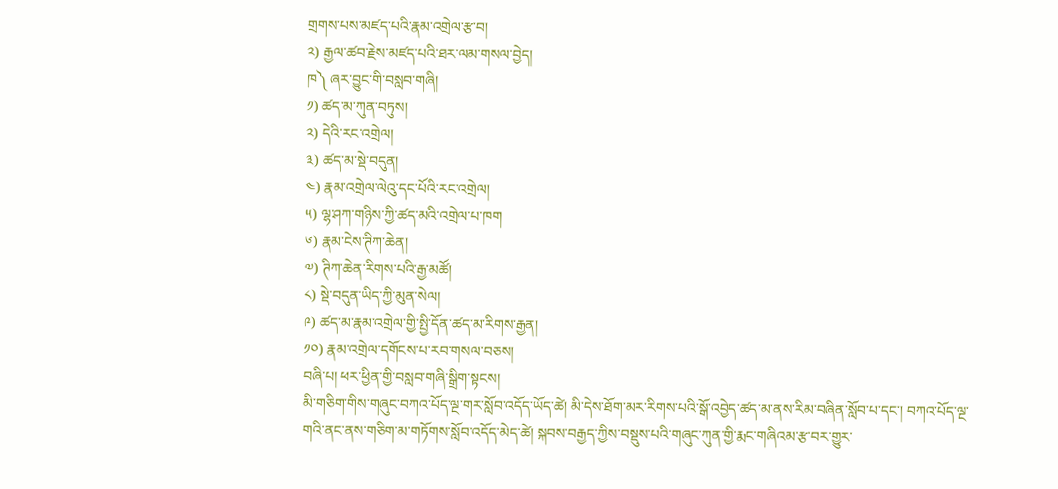གྲགས་པས་མཛད་པའི་རྣམ་འགྲེལ་རྩ་བ།
༢) རྒྱལ་ཚབ་རྗེས་མཛད་པའི་ཐར་ལམ་གསལ་བྱེད།
ཁ༽ ཞར་བྱུང་གི་བསླབ་གཞི།
༡) ཚད་མ་ཀུན་བཏུས།
༢) དེའི་རང་འགྲེལ།
༣) ཚད་མ་སྡེ་བདུན།
༤) རྣམ་འགྲེལ་ལེའུ་དང་པོའི་རང་འགྲེལ།
༥) ལྷ་ཤཀ་གཉིས་ཀྱི་ཚད་མའི་འགྲེལ་པ་ཁག
༦) རྣམ་ངེས་ཊིཀ་ཆེན།
༧) ཊིཀ་ཆེན་རིགས་པའི་རྒྱ་མཚོ།
༨) སྡེ་བདུན་ཡིད་ཀྱི་མུན་སེལ།
༩) ཚད་མ་རྣམ་འགྲེལ་གྱི་སྤྱི་དོན་ཚད་མ་རིགས་རྒྱན།
༡༠) རྣམ་འགྲེལ་དགོངས་པ་རབ་གསལ་བཅས།
བཞི་པ། ཕར་ཕྱིན་གྱི་བསླབ་གཞི་སྒྲིག་སྟངས།
མི་གཅིག་གིས་གཞུང་བཀའ་པོད་ལྔ་གར་སློབ་འདོད་ཡོད་ཚེ། མི་དེས་ཐོག་མར་རིགས་པའི་སྒོ་འབྱེད་ཚད་མ་ནས་རིམ་བཞིན་སློབ་པ་དང་། བཀའ་པོད་ལྔ་གའི་ནང་ནས་གཅིག་མ་གཏོགས་སློབ་འདོད་མེད་ཚེ། སྐབས་བརྒྱད་ཀྱིས་བསྡུས་པའི་གཞུང་ཀུན་གྱི་རྨང་གཞིའམ་རྩ་བར་གྱུར་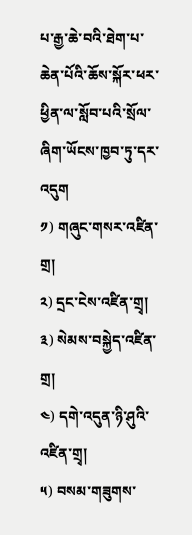པ་རྒྱ་ཆེ་བའི་ཐེག་པ་ཆེན་པོའི་ཆོས་སྐོར་ཕར་ཕྱིན་ལ་སློབ་པའི་སྲོལ་ཞིག་ཡོངས་ཁྱབ་ཏུ་དར་འདུག
༡) གཞུང་གསར་འཛིན་གྲ།
༢) དྲང་ངེས་འཛིན་གྲྭ།
༣) སེམས་བསྐྱེད་འཛིན་གྲ།
༤) དགེ་འདུན་ཉི་ཤུའི་འཛིན་གྲྭ།
༥) བསམ་གཟུགས་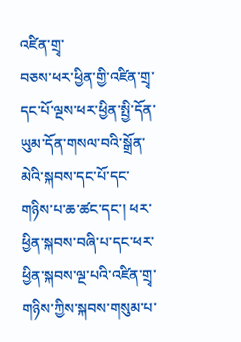འཛིན་གྲྭ་
བཅས་ཕར་ཕྱིན་གྱི་འཛིན་གྲྭ་དང་པོ་ལྔས་ཕར་ཕྱིན་སྤྱི་དོན་ཡུམ་དོན་གསལ་བའི་སྒྲོན་མེའི་སྐབས་དང་པོ་དང་གཉིས་པ་ཆ་ཚང་དང་། ཕར་ཕྱིན་སྐབས་བཞི་པ་དང་ཕར་ཕྱིན་སྐབས་ལྔ་པའི་འཛིན་གྲྭ་གཉིས་ཀྱིས་སྐབས་གསུམ་པ་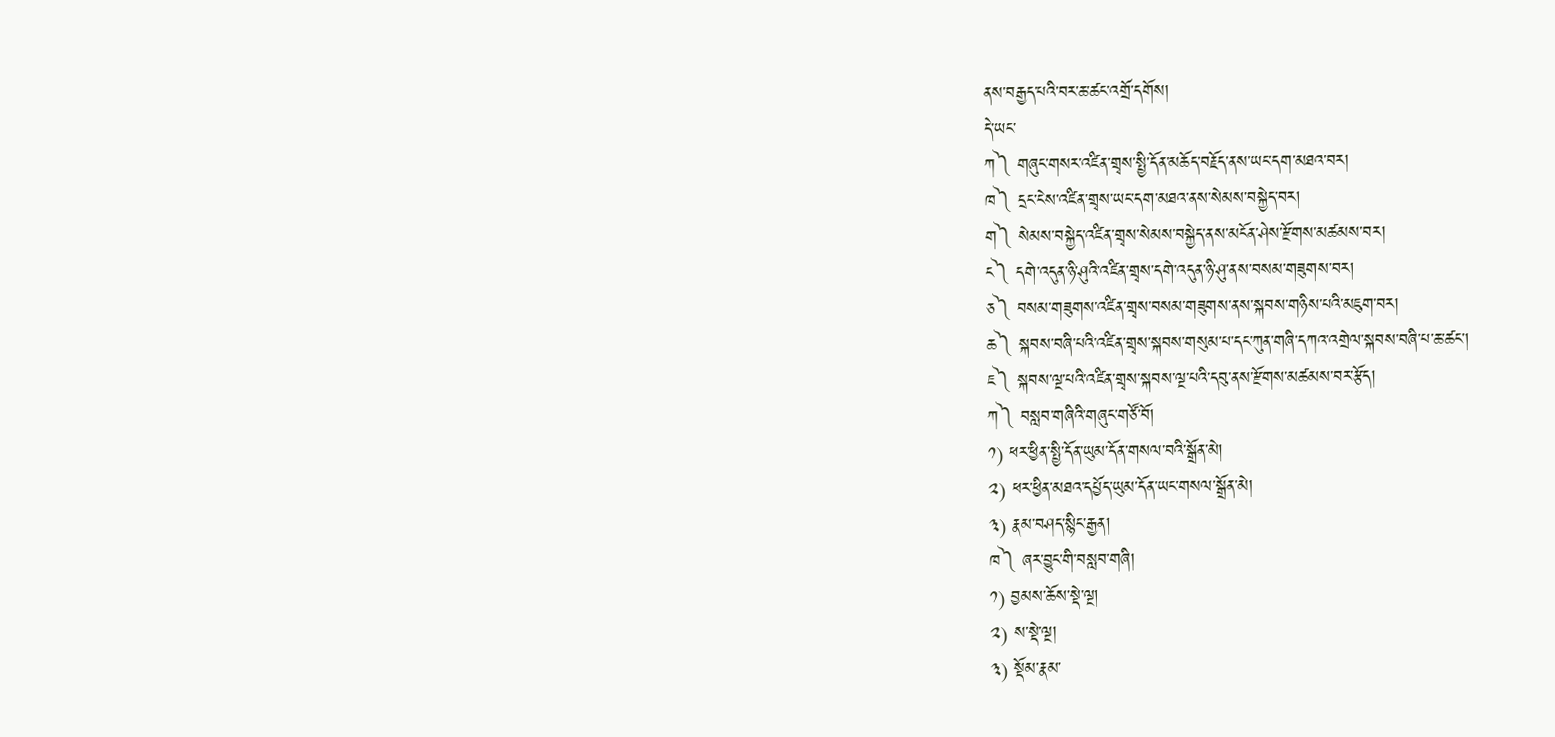ནས་བརྒྱད་པའི་བར་ཆ་ཚང་འགྲོ་དགོས།
དེ་ཡང་
ཀ༽ གཞུང་གསར་འཛིན་གྲྭས་སྤྱི་དོན་མཆོད་བརྗོད་ནས་ཡང་དག་མཐའ་བར།
ཁ༽ དྲང་ངེས་འཛིན་གྲྭས་ཡང་དག་མཐའ་ནས་སེམས་བསྐྱེད་བར།
ག༽ སེམས་བསྐྱེད་འཛིན་གྲྭས་སེམས་བསྐྱེད་ནས་མངོན་ཤེས་རྫོགས་མཚམས་བར།
ང༽ དགེ་འདུན་ཉི་ཤུའི་འཛིན་གྲྭས་དགེ་འདུན་ཉི་ཤུ་ནས་བསམ་གཟུགས་བར།
ཅ༽ བསམ་གཟུགས་འཛིན་གྲྭས་བསམ་གཟུགས་ནས་སྐབས་གཉིས་པའི་མཇུག་བར།
ཆ༽ སྐབས་བཞི་པའི་འཛིན་གྲྭས་སྐབས་གསུམ་པ་དང་ཀུན་གཞི་དཀའ་འགྲེལ་སྐབས་བཞི་པ་ཆ་ཚང་།
ཇ༽ སྐབས་ལྔ་པའི་འཛིན་གྲྭས་སྐབས་ལྔ་པའི་དབུ་ནས་རྫོགས་མཚམས་བར་རྩོད།
ཀ༽ བསླབ་གཞིའི་གཞུང་གཙོ་བོ།
༡) ཕར་ཕྱིན་སྤྱི་དོན་ཡུམ་དོན་གསལ་བའི་སྒྲོན་མེ།
༢) ཕར་ཕྱིན་མཐའ་དཔྱོད་ཡུམ་དོན་ཡང་གསལ་སྒྲོན་མེ།
༣) རྣམ་བཤད་སྙིང་རྒྱན།
ཁ༽ ཞར་བྱུང་གི་བསླབ་གཞི།
༡) བྱམས་ཆོས་སྡེ་ལྔ།
༢) ས་སྡེ་ལྔ།
༣) སྡོམ་རྣམ་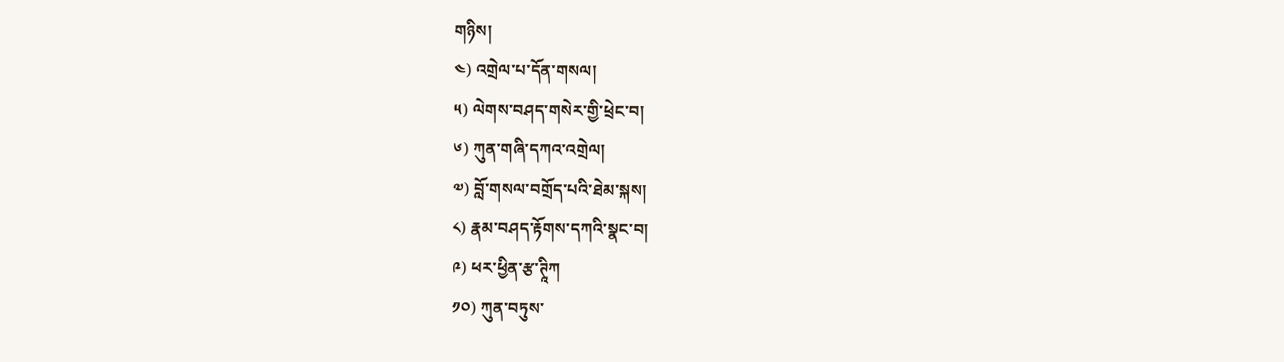གཉིས།
༤) འགྲེལ་པ་དོན་གསལ།
༥) ལེགས་བཤད་གསེར་གྱི་ཕྲེང་བ།
༦) ཀུན་གཞི་དཀའ་འགྲེལ།
༧) བློ་གསལ་བགྲོད་པའི་ཐེམ་སྐས།
༨) རྣམ་བཤད་རྟོགས་དཀའི་སྣང་བ།
༩) ཕར་ཕྱིན་རྩ་ཊཱིཀ
༡༠) ཀུན་བཏུས་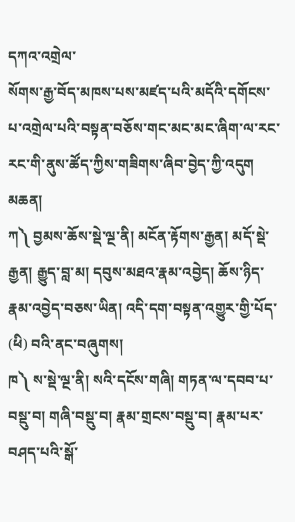དཀའ་འགྲེལ་
སོགས་རྒྱ་བོད་མཁས་པས་མཛད་པའི་མདོའི་དགོངས་པ་འགྲེལ་པའི་བསྟན་བཅོས་གང་མང་མང་ཞིག་ལ་རང་རང་གི་ནུས་ཚོད་ཀྱིས་གཟིགས་ཞིབ་བྱེད་ཀྱི་འདུག
མཆན།
ཀ༽ བྱམས་ཆོས་སྡེ་ལྔ་ནི། མངོན་རྟོགས་རྒྱན། མདོ་སྡེ་རྒྱན། རྒྱུད་བླ་མ། དབུས་མཐའ་རྣམ་འབྱེད། ཆོས་ཉིད་རྣམ་འབྱེད་བཅས་ཡིན། འདི་དག་བསྟན་འགྱུར་གྱི་པོད་ (ཕི) བའི་ནང་བཞུགས།
ཁ༽ ས་སྡེ་ལྔ་ནི། སའི་དངོས་གཞི། གཏན་ལ་དབབ་པ་བསྡུ་བ། གཞི་བསྡུ་བ། རྣམ་གྲངས་བསྡུ་བ། རྣམ་པར་བཤད་པའི་སྒོ་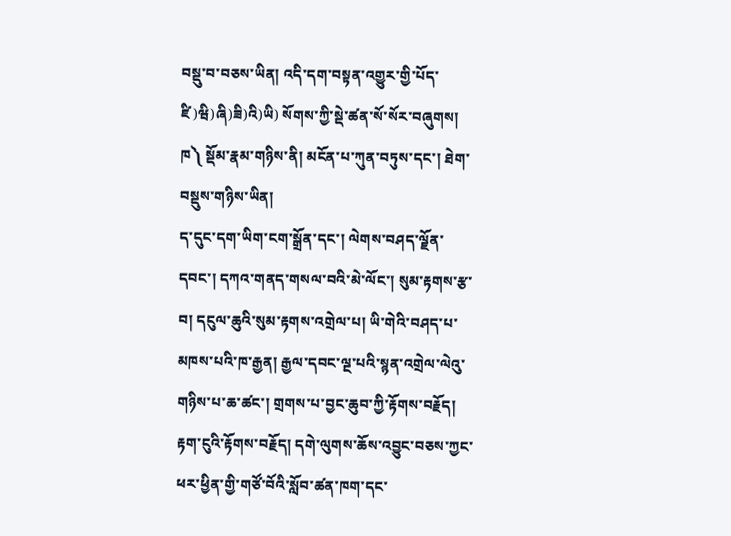བསྡུ་བ་བཅས་ཡིན། འདི་དག་བསྟན་འགྱུར་གྱི་པོད་ ཛི)ཝི)ཞི)ཟི)འི)ཡི) སོགས་ཀྱི་སྡེ་ཚན་སོ་སོར་བཞུགས།
ཁ༽ སྡོམ་རྣམ་གཉིས་ནི། མངོན་པ་ཀུན་བཏུས་དང་། ཐེག་བསྡུས་གཉིས་ཡིན།
ད་དུང་དག་ཡིག་ངག་སྒྲོན་དང་། ལེགས་བཤད་ལྗོན་དབང་། དཀའ་གནད་གསལ་བའི་མེ་ལོང་། སུམ་རྟགས་རྩ་བ། དངུལ་ཆུའི་སུམ་རྟགས་འགྲེལ་པ། ཡི་གེའི་བཤད་པ་མཁས་པའི་ཁ་རྒྱན། རྒྱལ་དབང་ལྔ་པའི་སྙན་འགྲེལ་ལེའུ་གཉིས་པ་ཆ་ཚང་། གྲགས་པ་བྱང་ཆུབ་ཀྱི་རྟོགས་བརྗོད། རྟག་ངུའི་རྟོགས་བརྗོད། དགེ་ལུགས་ཆོས་འབྱུང་བཅས་ཀྱང་ཕར་ཕྱིན་གྱི་གཙོ་བོའི་སློབ་ཚན་ཁག་དང་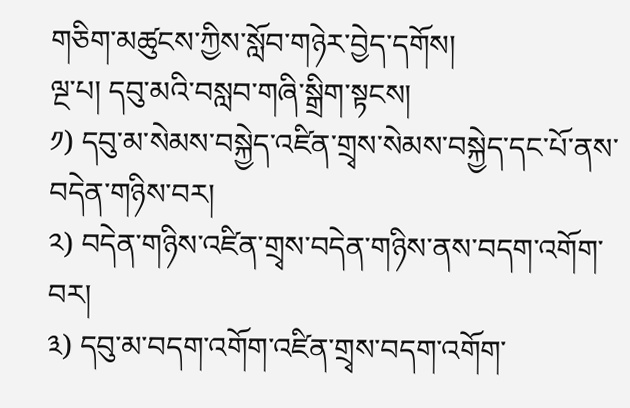གཅིག་མཚུངས་ཀྱིས་སློབ་གཉེར་བྱེད་དགོས།
ལྔ་པ། དབུ་མའི་བསླབ་གཞི་སྒྲིག་སྟངས།
༡) དབུ་མ་སེམས་བསྐྱེད་འཛིན་གྲྭས་སེམས་བསྐྱེད་དང་པོ་ནས་བདེན་གཉིས་བར།
༢) བདེན་གཉིས་འཛིན་གྲྭས་བདེན་གཉིས་ནས་བདག་འགོག་བར།
༣) དབུ་མ་བདག་འགོག་འཛིན་གྲྭས་བདག་འགོག་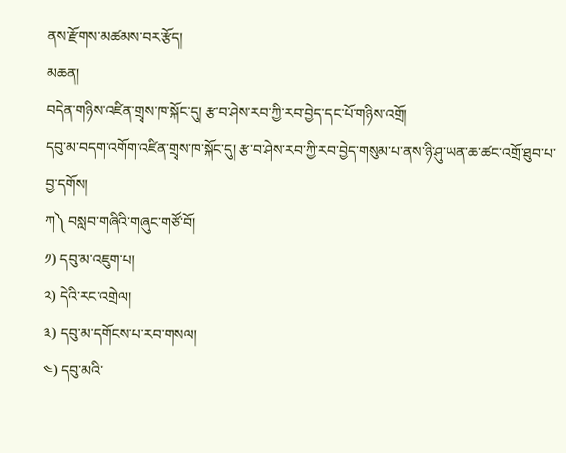ནས་རྫོགས་མཚམས་བར་རྩོད།
མཆན།
བདེན་གཉིས་འཛིན་གྲྭས་ཁ་སྐོང་དུ། རྩ་བ་ཤེས་རབ་ཀྱི་རབ་བྱེད་དང་པོ་གཉིས་འགྲོ།
དབུ་མ་བདག་འགོག་འཛིན་གྲྭས་ཁ་སྐོང་དུ། རྩ་བ་ཤེས་རབ་ཀྱི་རབ་བྱེད་གསུམ་པ་ནས་ཉི་ཤུ་ཡན་ཆ་ཚང་འགྲོ་ཐུབ་པ་བྱ་དགོས།
ཀ༽ བསླབ་གཞིའི་གཞུང་གཙོ་བོ།
༡) དབུ་མ་འཇུག་པ།
༢) དེའི་རང་འགྲེལ།
༣) དབུ་མ་དགོངས་པ་རབ་གསལ།
༤) དབུ་མའི་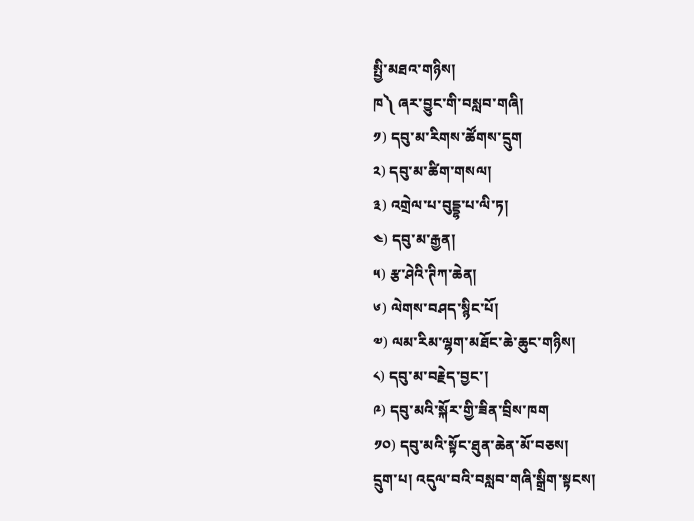སྤྱི་མཐའ་གཉིས།
ཁ༽ ཞར་བྱུང་གི་བསླབ་གཞི།
༡) དབུ་མ་རིགས་ཚོགས་དྲུག
༢) དབུ་མ་ཚིག་གསལ།
༣) འགྲེལ་པ་བུདྡྷ་པ་ལི་ཏ།
༤) དབུ་མ་རྒྱན།
༥) རྩ་ཤེའི་ཊིཀ་ཆེན།
༦) ལེགས་བཤད་སྙིང་པོ།
༧) ལམ་རིམ་ལྷག་མཐོང་ཆེ་ཆུང་གཉིས།
༨) དབུ་མ་བརྗེད་བྱང་།
༩) དབུ་མའི་སྐོར་གྱི་ཟིན་བྲིས་ཁག
༡༠) དབུ་མའི་སྟོང་ཐུན་ཆེན་མོ་བཅས།
དྲུག་པ། འདུལ་བའི་བསླབ་གཞི་སྒྲིག་སྟངས།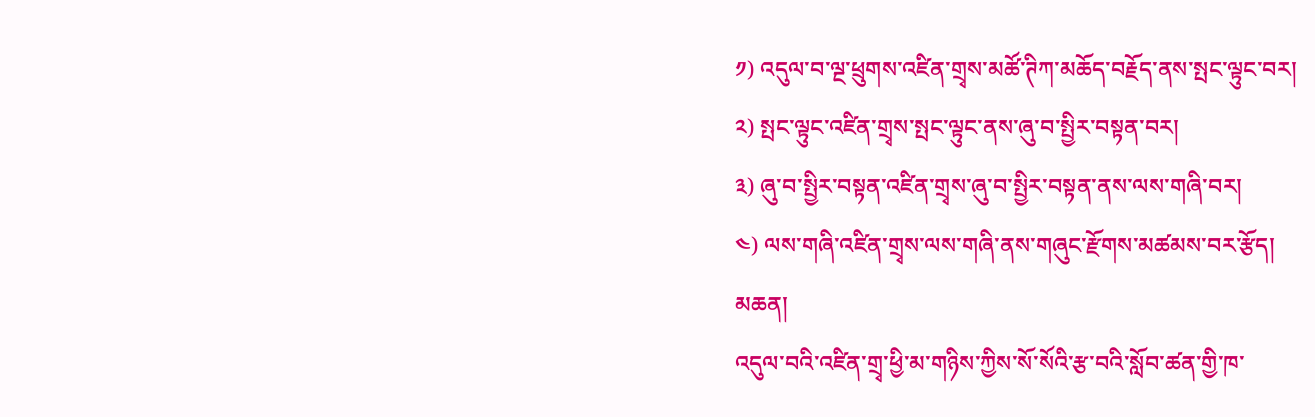༡) འདུལ་བ་ལྔ་ཕྲུགས་འཛིན་གྲྭས་མཚོ་ཊིཀ་མཆོད་བརྗོད་ནས་སྤང་ལྟུང་བར།
༢) སྤང་ལྟུང་འཛིན་གྲྭས་སྤང་ལྟུང་ནས་ཞུ་བ་སྤྱིར་བསྟན་བར།
༣) ཞུ་བ་སྤྱིར་བསྟན་འཛིན་གྲྭས་ཞུ་བ་སྤྱིར་བསྟན་ནས་ལས་གཞི་བར།
༤) ལས་གཞི་འཛིན་གྲྭས་ལས་གཞི་ནས་གཞུང་རྫོགས་མཚམས་བར་རྩོད།
མཆན།
འདུལ་བའི་འཛིན་གྲྭ་ཕྱི་མ་གཉིས་ཀྱིས་སོ་སོའི་རྩ་བའི་སློབ་ཚན་གྱི་ཁ་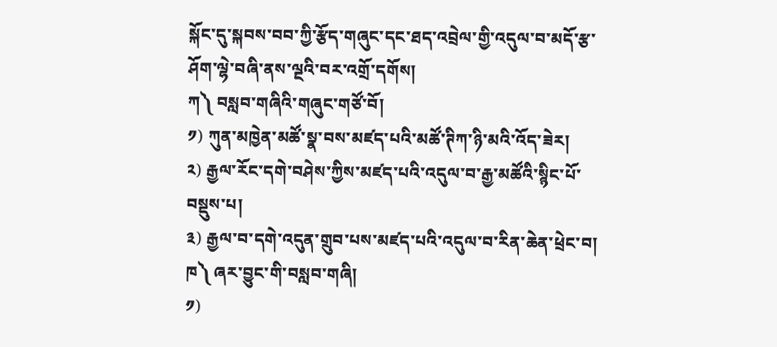སྐོང་དུ་སྐབས་བབ་ཀྱི་རྩོད་གཞུང་དང་ཐད་འབྲེལ་གྱི་འདུལ་བ་མདོ་རྩ་ཤོག་ལྷེ་བཞི་ནས་ལྔའི་བར་འགྲོ་དགོས།
ཀ༽ བསླབ་གཞིའི་གཞུང་གཙོ་བོ།
༡) ཀུན་མཁྱེན་མཚོ་སྣ་བས་མཛད་པའི་མཚོ་ཊིཀ་ཉི་མའི་འོད་ཟེར།
༢) རྒྱལ་རོང་དགེ་བཤེས་ཀྱིས་མཛད་པའི་འདུལ་བ་རྒྱ་མཚོའི་སྙིང་པོ་བསྡུས་པ།
༣) རྒྱལ་བ་དགེ་འདུན་གྲུབ་པས་མཛད་པའི་འདུལ་བ་རིན་ཆེན་ཕྲེང་བ།
ཁ༽ ཞར་བྱུང་གི་བསླབ་གཞི།
༡)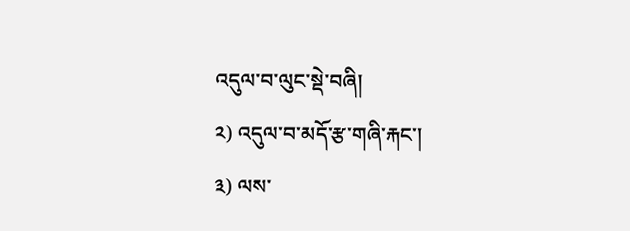འདུལ་བ་ལུང་སྡེ་བཞི།
༢) འདུལ་བ་མདོ་རྩ་གཞི་རྐང་།
༣) ལས་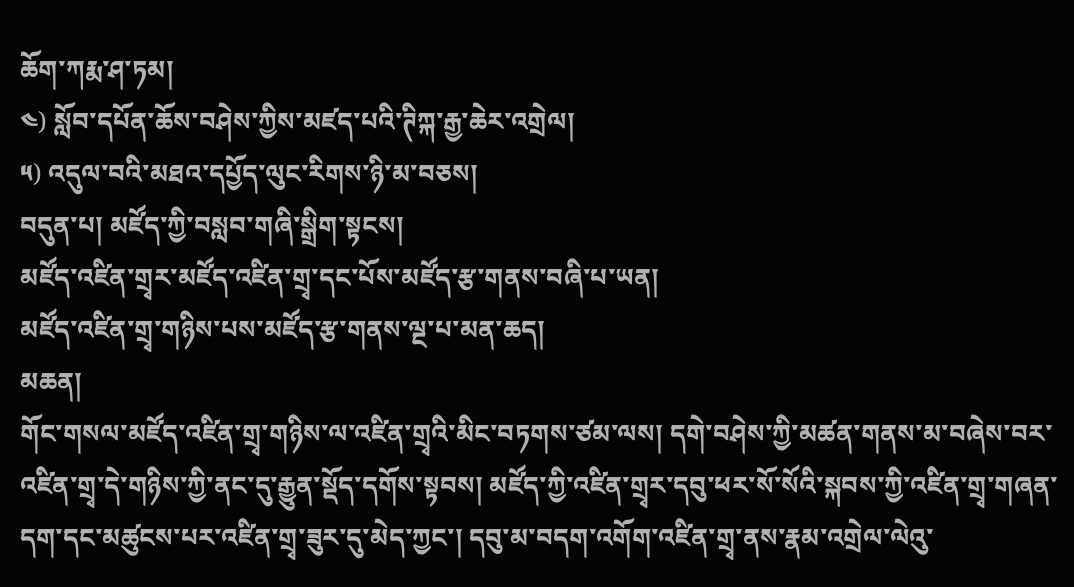ཆོག་ཀརྨ་ཤ་ཏམ།
༤) སློབ་དཔོན་ཆོས་བཤེས་ཀྱིས་མཛད་པའི་ཊིཀྐ་རྒྱ་ཆེར་འགྲེལ།
༥) འདུལ་བའི་མཐའ་དཔྱོད་ལུང་རིགས་ཉི་མ་བཅས།
བདུན་པ། མཛོད་ཀྱི་བསླབ་གཞི་སྒྲིག་སྟངས།
མཛོད་འཛིན་གྲྭར་མཛོད་འཛིན་གྲྭ་དང་པོས་མཛོད་རྩ་གནས་བཞི་པ་ཡན།
མཛོད་འཛིན་གྲྭ་གཉིས་པས་མཛོད་རྩ་གནས་ལྔ་པ་མན་ཆད།
མཆན།
གོང་གསལ་མཛོད་འཛིན་གྲྭ་གཉིས་ལ་འཛིན་གྲྭའི་མིང་བཏགས་ཙམ་ལས། དགེ་བཤེས་ཀྱི་མཚན་གནས་མ་བཞེས་བར་འཛིན་གྲྭ་དེ་གཉིས་ཀྱི་ནང་དུ་རྒྱུན་སྡོད་དགོས་སྟབས། མཛོད་ཀྱི་འཛིན་གྲྭར་དབུ་ཕར་སོ་སོའི་སྐབས་ཀྱི་འཛིན་གྲྭ་གཞན་དག་དང་མཚུངས་པར་འཛིན་གྲྭ་ཟུར་དུ་མེད་ཀྱང་། དབུ་མ་བདག་འགོག་འཛིན་གྲྭ་ནས་རྣམ་འགྲེལ་ལེའུ་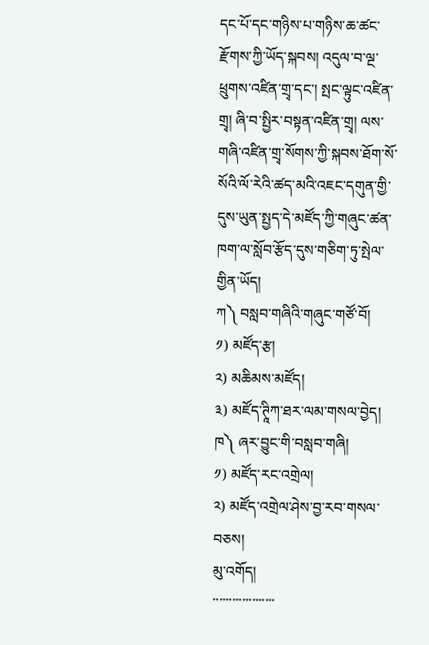དང་པོ་དང་གཉིས་པ་གཉིས་ཆ་ཚང་རྫོགས་ཀྱི་ཡོད་སྐབས། འདུལ་བ་ལྔ་ཕྲུགས་འཛིན་གྲྭ་དང་། སྤང་ལྟུང་འཛིན་གྲྭ། ཞི་བ་སྤྱིར་བསྟན་འཛིན་གྲྭ། ལས་གཞི་འཛིན་གྲྭ་སོགས་ཀྱི་སྐབས་ཐོག་སོ་སོའི་ལོ་རེའི་ཚད་མའི་འཇང་དགུན་གྱི་དུས་ཡུན་སྤྱད་དེ་མཛོད་ཀྱི་གཞུང་ཚན་ཁག་ལ་སློབ་རྩོད་དུས་གཅིག་ཏུ་སྤེལ་གྱིན་ཡོད།
ཀ༽ བསླབ་གཞིའི་གཞུང་གཙོ་བོ།
༡) མཛོད་རྩ།
༢) མཆིམས་མཛོད།
༣) མཛོད་ཊཱིཀ་ཐར་ལམ་གསལ་བྱེད།
ཁ༽ ཞར་བྱུང་གི་བསླབ་གཞི།
༡) མཛོད་རང་འགྲེལ།
༢) མཛོད་འགྲེལ་ཤེས་བྱ་རབ་གསལ་བཅས།
མུ་འགོད།
་་་་་་་་་་་་་་་་་་་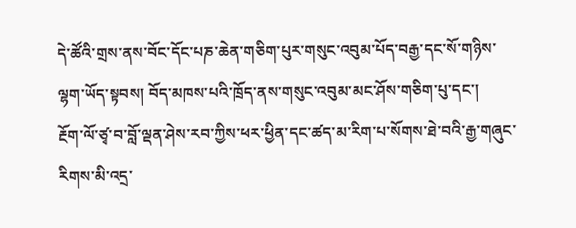དེ་ཚོའི་གྲས་ནས་བོང་དོང་པཎ་ཆེན་གཅིག་པུར་གསུང་འབུམ་པོད་བརྒྱ་དང་སོ་གཉིས་ལྷག་ཡོད་སྟབས། བོད་མཁས་པའི་ཁྲོད་ནས་གསུང་འབུམ་མང་ཤོས་གཅིག་པུ་དང་།
རྔོག་ལོ་ཙྭ་བ་བློ་ལྡན་ཤེས་རབ་ཀྱིས་ཕར་ཕྱིན་དང་ཚད་མ་རིག་པ་སོགས་ཐེ་བའི་རྒྱ་གཞུང་རིགས་མི་འདྲ་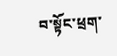བ་སྟོང་ཕྲག་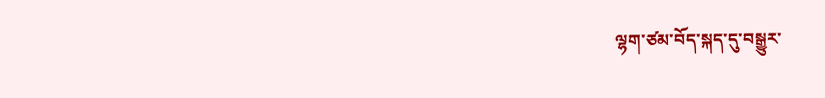ལྷག་ཙམ་བོད་སྐད་དུ་བསྒྱུར་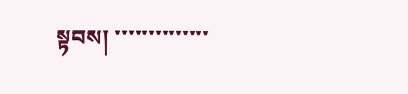སྟབས། ་་་་་་་་་་་་་་